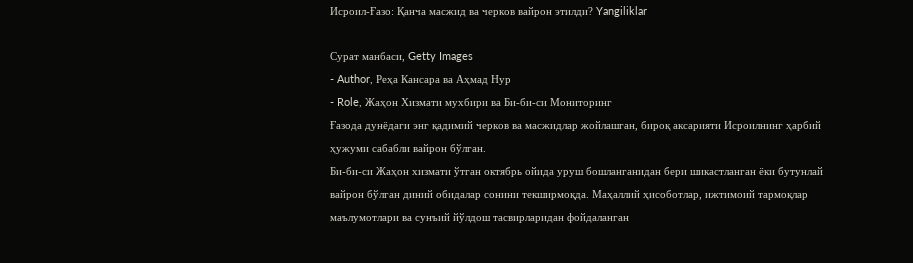Исроил-Ғазо: Қанча масжид ва черков вайрон этилди? Yangiliklar

Сурат манбаси, Getty Images
- Author, Реҳа Кансара ва Аҳмад Нур
- Role, Жаҳон Хизмати мухбири ва Би-би-си Мониторинг
Ғазода дунёдаги энг қадимий черков ва масжидлар жойлашган, бироқ аксарияти Исроилнинг ҳарбий ҳужуми сабабли вайрон бўлган.
Би-би-си Жаҳон хизмати ўтган октябрь ойида уруш бошланганидан бери шикастланган ёки бутунлай вайрон бўлган диний обидалар сонини текширмоқда. Маҳаллий ҳисоботлар, ижтимоий тармоқлар маълумотлари ва сунъий йўлдош тасвирларидан фойдаланган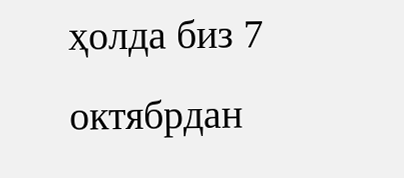ҳолда биз 7 октябрдан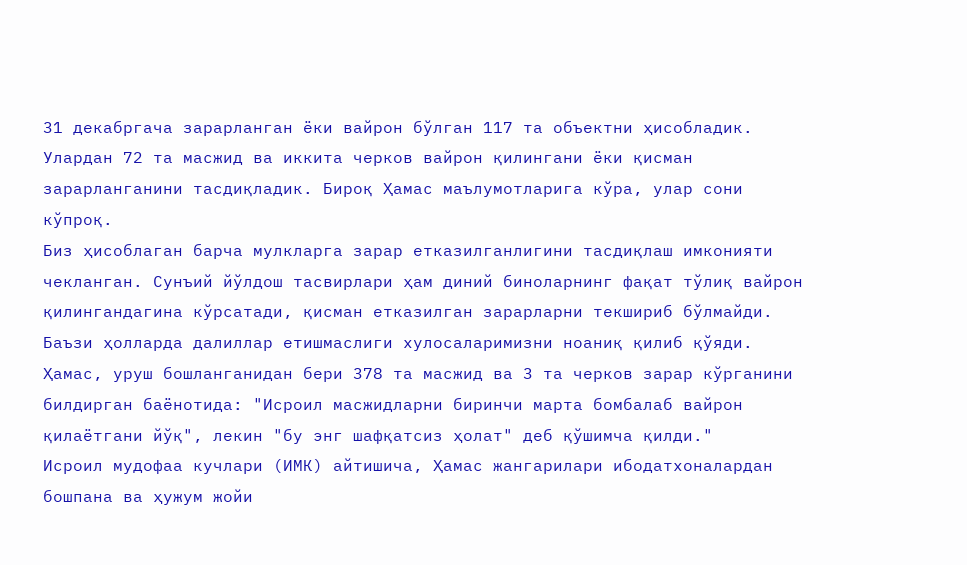31 декабргача зарарланган ёки вайрон бўлган 117 та объектни ҳисобладик.
Улардан 72 та масжид ва иккита черков вайрон қилингани ёки қисман зарарланганини тасдиқладик. Бироқ Ҳамас маълумотларига кўра, улар сони кўпроқ.
Биз ҳисоблаган барча мулкларга зарар етказилганлигини тасдиқлаш имконияти чекланган. Сунъий йўлдош тасвирлари ҳам диний биноларнинг фақат тўлиқ вайрон қилингандагина кўрсатади, қисман етказилган зарарларни текшириб бўлмайди. Баъзи ҳолларда далиллар етишмаслиги хулосаларимизни ноаниқ қилиб қўяди.
Ҳамас, уруш бошланганидан бери 378 та масжид ва 3 та черков зарар кўрганини билдирган баёнотида: "Исроил масжидларни биринчи марта бомбалаб вайрон қилаётгани йўқ", лекин "бу энг шафқатсиз ҳолат" деб қўшимча қилди."
Исроил мудофаа кучлари (ИМК) айтишича, Ҳамас жангарилари ибодатхоналардан бошпана ва ҳужум жойи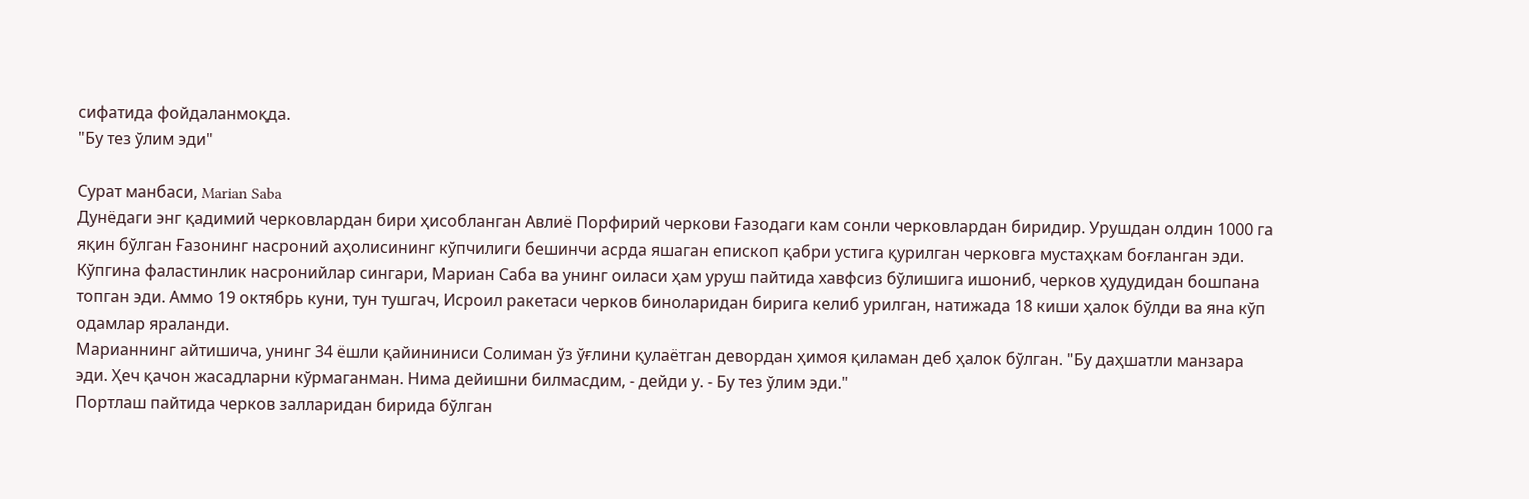сифатида фойдаланмоқда.
"Бу тез ўлим эди"

Сурат манбаси, Marian Saba
Дунёдаги энг қадимий черковлардан бири ҳисобланган Авлиё Порфирий черкови Ғазодаги кам сонли черковлардан биридир. Урушдан олдин 1000 га яқин бўлган Ғазонинг насроний аҳолисининг кўпчилиги бешинчи асрда яшаган епископ қабри устига қурилган черковга мустаҳкам боғланган эди.
Кўпгина фаластинлик насронийлар сингари, Мариан Саба ва унинг оиласи ҳам уруш пайтида хавфсиз бўлишига ишониб, черков ҳудудидан бошпана топган эди. Аммо 19 октябрь куни, тун тушгач, Исроил ракетаси черков биноларидан бирига келиб урилган, натижада 18 киши ҳалок бўлди ва яна кўп одамлар яраланди.
Марианнинг айтишича, унинг 34 ёшли қайининиси Солиман ўз ўғлини қулаётган девордан ҳимоя қиламан деб ҳалок бўлган. "Бу даҳшатли манзара эди. Ҳеч қачон жасадларни кўрмаганман. Нима дейишни билмасдим, - дейди у. - Бу тез ўлим эди."
Портлаш пайтида черков залларидан бирида бўлган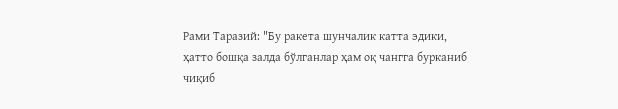Рами Таразий: "Бу ракета шунчалик катта эдики, ҳатто бошқа залда бўлганлар ҳам оқ чангга бурканиб чиқиб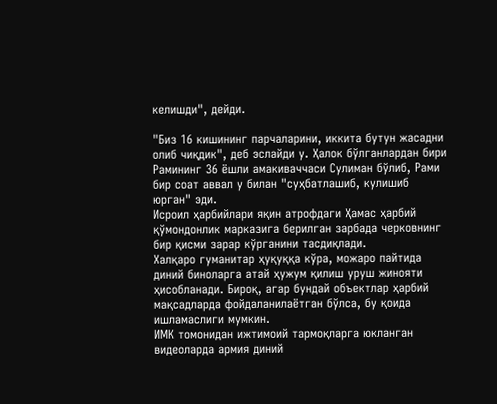келишди", дейди.

"Биз 16 кишининг парчаларини, иккита бутун жасадни олиб чиқдик", деб эслайди у. Ҳалок бўлганлардан бири Рамининг 36 ёшли амакиваччаси Сулиман бўлиб, Рами бир соат аввал у билан "суҳбатлашиб, кулишиб юрган" эди.
Исроил ҳарбийлари яқин атрофдаги Ҳамас ҳарбий қўмондонлик марказига берилган зарбада черковнинг бир қисми зарар кўрганини тасдиқлади.
Халқаро гуманитар ҳуқуққа кўра, можаро пайтида диний биноларга атай ҳужум қилиш уруш жинояти ҳисобланади. Бироқ, агар бундай объектлар ҳарбий мақсадларда фойдаланилаётган бўлса, бу қоида ишламаслиги мумкин.
ИМК томонидан ижтимоий тармоқларга юкланган видеоларда армия диний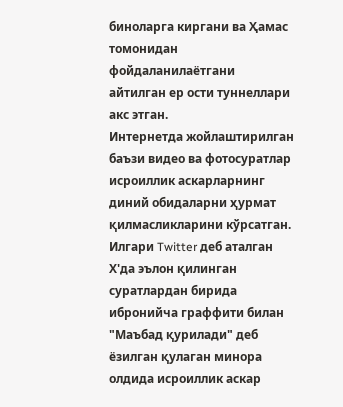биноларга киргани ва Ҳамас томонидан фойдаланилаётгани айтилган ер ости туннеллари акс этган.
Интернетда жойлаштирилган баъзи видео ва фотосуратлар исроиллик аскарларнинг диний обидаларни ҳурмат қилмасликларини кўрсатган. Илгари Twitter деб аталган Х'да эълон қилинган суратлардан бирида ибронийча граффити билан "Маъбад қурилади" деб ёзилган қулаган минора олдида исроиллик аскар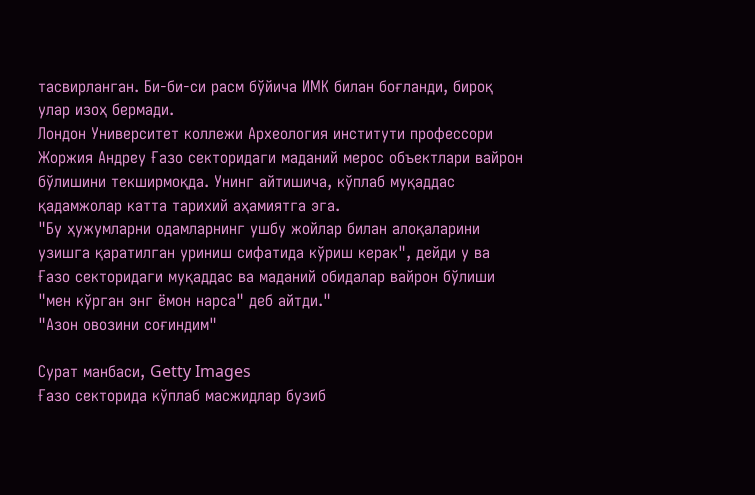тасвирланган. Би-би-си расм бўйича ИМК билан боғланди, бироқ улар изоҳ бермади.
Лондон Университет коллежи Археология институти профессори Жоржия Андреу Ғазо секторидаги маданий мерос объектлари вайрон бўлишини текширмоқда. Унинг айтишича, кўплаб муқаддас қадамжолар катта тарихий аҳамиятга эга.
"Бу ҳужумларни одамларнинг ушбу жойлар билан алоқаларини узишга қаратилган уриниш сифатида кўриш керак", дейди у ва Ғазо секторидаги муқаддас ва маданий обидалар вайрон бўлиши "мен кўрган энг ёмон нарса" деб айтди."
"Азон овозини соғиндим"

Сурат манбаси, Getty Images
Ғазо секторида кўплаб масжидлар бузиб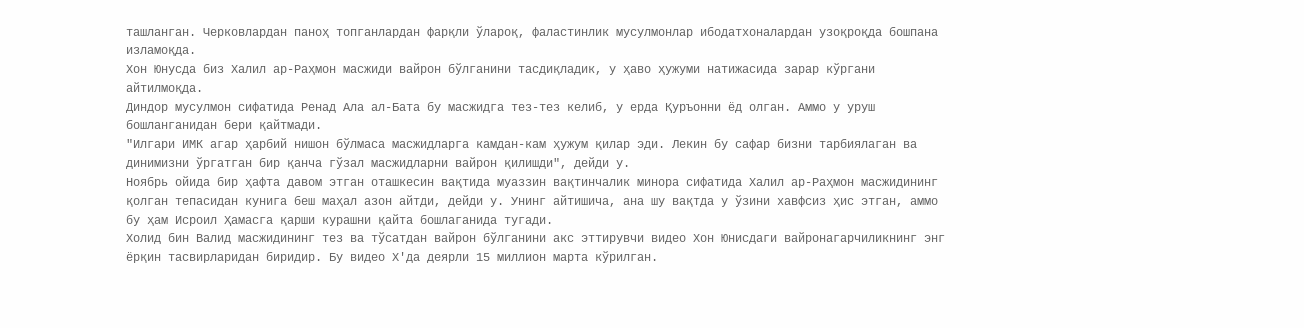ташланган. Черковлардан паноҳ топганлардан фарқли ўлароқ, фаластинлик мусулмонлар ибодатхоналардан узоқроқда бошпана изламоқда.
Хон Юнусда биз Халил ар-Раҳмон масжиди вайрон бўлганини тасдиқладик, у ҳаво ҳужуми натижасида зарар кўргани айтилмоқда.
Диндор мусулмон сифатида Ренад Ала ал-Бата бу масжидга тез-тез келиб, у ерда Қуръонни ёд олган. Аммо у уруш бошланганидан бери қайтмади.
"Илгари ИМК агар ҳарбий нишон бўлмаса масжидларга камдан-кам ҳужум қилар эди. Лекин бу сафар бизни тарбиялаган ва динимизни ўргатган бир қанча гўзал масжидларни вайрон қилишди", дейди у.
Ноябрь ойида бир ҳафта давом этган оташкесин вақтида муаззин вақтинчалик минора сифатида Халил ар-Раҳмон масжидининг қолган тепасидан кунига беш маҳал азон айтди, дейди у. Унинг айтишича, ана шу вақтда у ўзини хавфсиз ҳис этган, аммо бу ҳам Исроил Ҳамасга қарши курашни қайта бошлаганида тугади.
Холид бин Валид масжидининг тез ва тўсатдан вайрон бўлганини акс эттирувчи видео Хон Юнисдаги вайронагарчиликнинг энг ёрқин тасвирларидан биридир. Бу видео Х'да деярли 15 миллион марта кўрилган.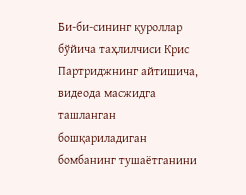Би-би-сининг қуроллар бўйича таҳлилчиси Крис Партриджнинг айтишича, видеода масжидга ташланган бошқариладиган бомбанинг тушаётганини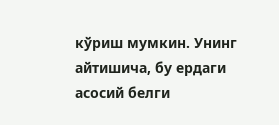кўриш мумкин. Унинг айтишича, бу ердаги асосий белги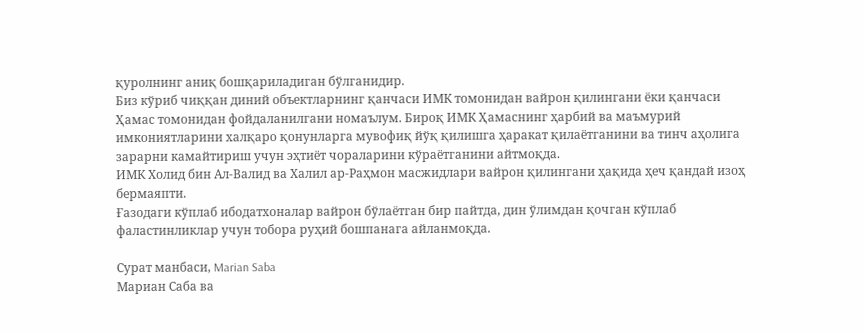қуролнинг аниқ бошқариладиган бўлганидир.
Биз кўриб чиққан диний объектларнинг қанчаси ИМК томонидан вайрон қилингани ёки қанчаси Ҳамас томонидан фойдаланилгани номаълум. Бироқ ИМК Ҳамаснинг ҳарбий ва маъмурий имкониятларини халқаро қонунларга мувофиқ йўқ қилишга ҳаракат қилаётганини ва тинч аҳолига зарарни камайтириш учун эҳтиёт чораларини кўраётганини айтмоқда.
ИМК Холид бин Ал-Валид ва Халил ар-Раҳмон масжидлари вайрон қилингани ҳақида ҳеч қандай изоҳ бермаяпти.
Ғазодаги кўплаб ибодатхоналар вайрон бўлаётган бир пайтда, дин ўлимдан қочган кўплаб фаластинликлар учун тобора руҳий бошпанага айланмоқда.

Сурат манбаси, Marian Saba
Мариан Саба ва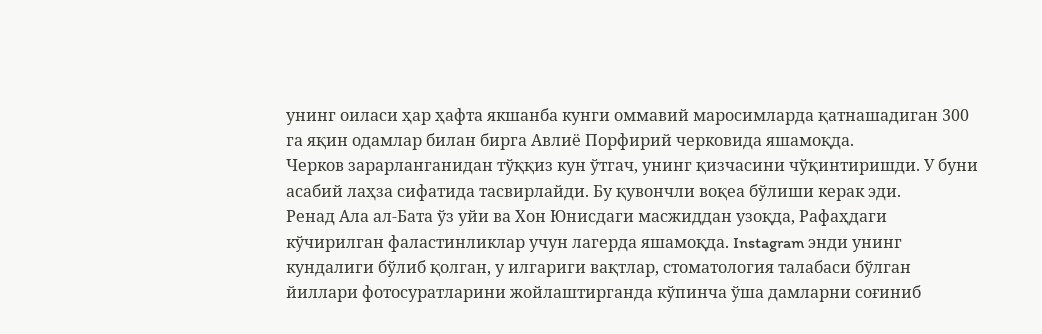унинг оиласи ҳар ҳафта якшанба кунги оммавий маросимларда қатнашадиган 300 га яқин одамлар билан бирга Авлиё Порфирий черковида яшамоқда.
Черков зарарланганидан тўққиз кун ўтгач, унинг қизчасини чўқинтиришди. У буни асабий лаҳза сифатида тасвирлайди. Бу қувончли воқеа бўлиши керак эди.
Ренад Ала ал-Бата ўз уйи ва Хон Юнисдаги масжиддан узоқда, Рафаҳдаги кўчирилган фаластинликлар учун лагерда яшамоқда. Instagram энди унинг кундалиги бўлиб қолган, у илгариги вақтлар, стоматология талабаси бўлган йиллари фотосуратларини жойлаштирганда кўпинча ўша дамларни соғиниб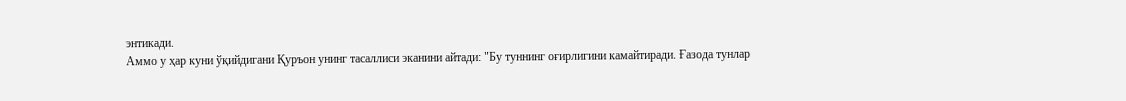энтикади.
Аммо у ҳар куни ўқийдигани Қуръон унинг тасаллиси эканини айтади: "Бу туннинг оғирлигини камайтиради. Ғазода тунлар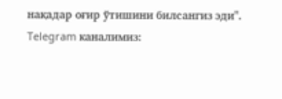нақадар оғир ўтишини билсангиз эди".
Telegram каналимиз: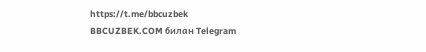https://t.me/bbcuzbek
BBCUZBEK.COM билан Telegram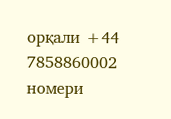орқали +44 7858860002 номери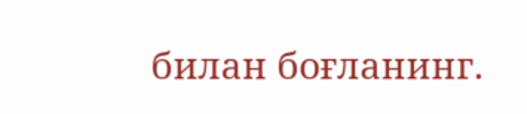билан боғланинг.